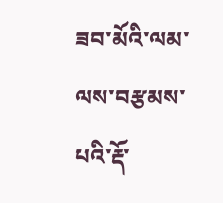ཟབ་མོའི་ལམ་ལས་བརྩམས་པའི་རྡོ་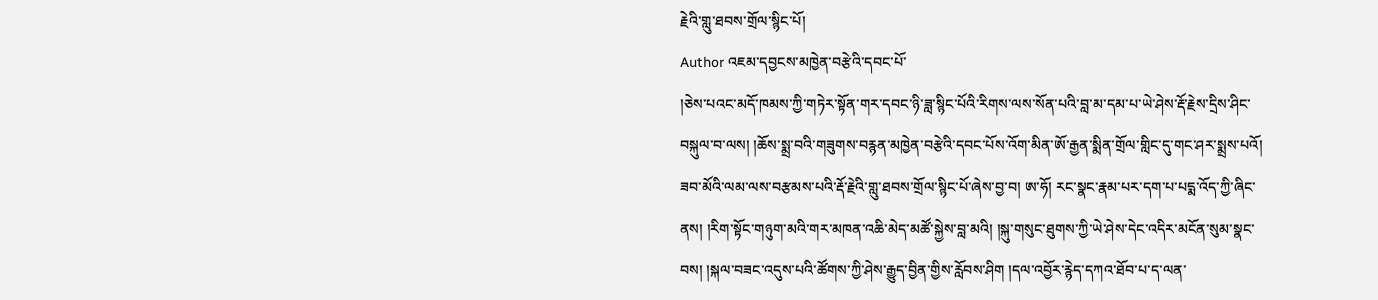རྗེའི་གླུ་ཐབས་གྲོལ་སྙིང་པོ།
Author འཇམ་དབྱངས་མཁྱེན་བརྩེའི་དབང་པོ་
།ཅེས་པའང་མདོ་ཁམས་ཀྱི་གཏེར་སྟོན་གར་དབང་ཉི་ཟླ་སྙིང་པོའི་རིགས་ལས་སོན་པའི་བླ་མ་དམ་པ་ཡེ་ཤེས་རྡོ་རྗེས་དྲིས་ཤིང་བསྐུལ་བ་ལས། །ཆོས་སྨྲ་བའི་གཟུགས་བརྙན་མཁྱེན་བརྩེའི་དབང་པོས་འོག་མིན་ཨོ་རྒྱན་སྨིན་གྲོལ་གླིང་དུ་གང་ཤར་སྨྲས་པའོ།
ཟབ་མོའི་ལམ་ལས་བརྩམས་པའི་རྡོ་རྗེའི་གླུ་ཐབས་གྲོལ་སྙིང་པོ་ཞེས་བྱ་བ། ཨ་ཧོ། རང་སྣང་རྣམ་པར་དག་པ་པདྨ་འོད་ཀྱི་ཞིང་ནས། །རིག་སྟོང་གཉུག་མའི་གར་མཁན་འཆི་མེད་མཚོ་སྐྱེས་བླ་མའི། །སྐུ་གསུང་ཐུགས་ཀྱི་ཡེ་ཤེས་དེང་འདིར་མངོན་སུམ་སྣང་བས། །སྐལ་བཟང་འདུས་པའི་ཚོགས་ཀྱི་ཤེས་རྒྱུད་བྱིན་གྱིས་རློབས་ཤིག །དལ་འབྱོར་རྙེད་དཀའ་ཐོབ་པ་ད་ལན་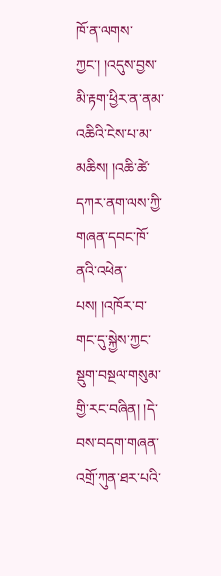ཁོ་ན་ལགས་ཀྱང་། །འདུས་བྱས་མི་རྟག་ཕྱིར་ན་ནམ་འཆིའི་ངེས་པ་མ་མཆིས། །འཆི་ཚེ་དཀར་ནག་ལས་ཀྱི་གཞན་དབང་ཁོ་ནའི་འཕེན་པས། །འཁོར་བ་གང་དུ་སྐྱེས་ཀྱང་སྡུག་བསྔལ་གསུམ་གྱི་རང་བཞིན། །དེ་བས་བདག་གཞན་འགྲོ་ཀུན་ཐར་པའི་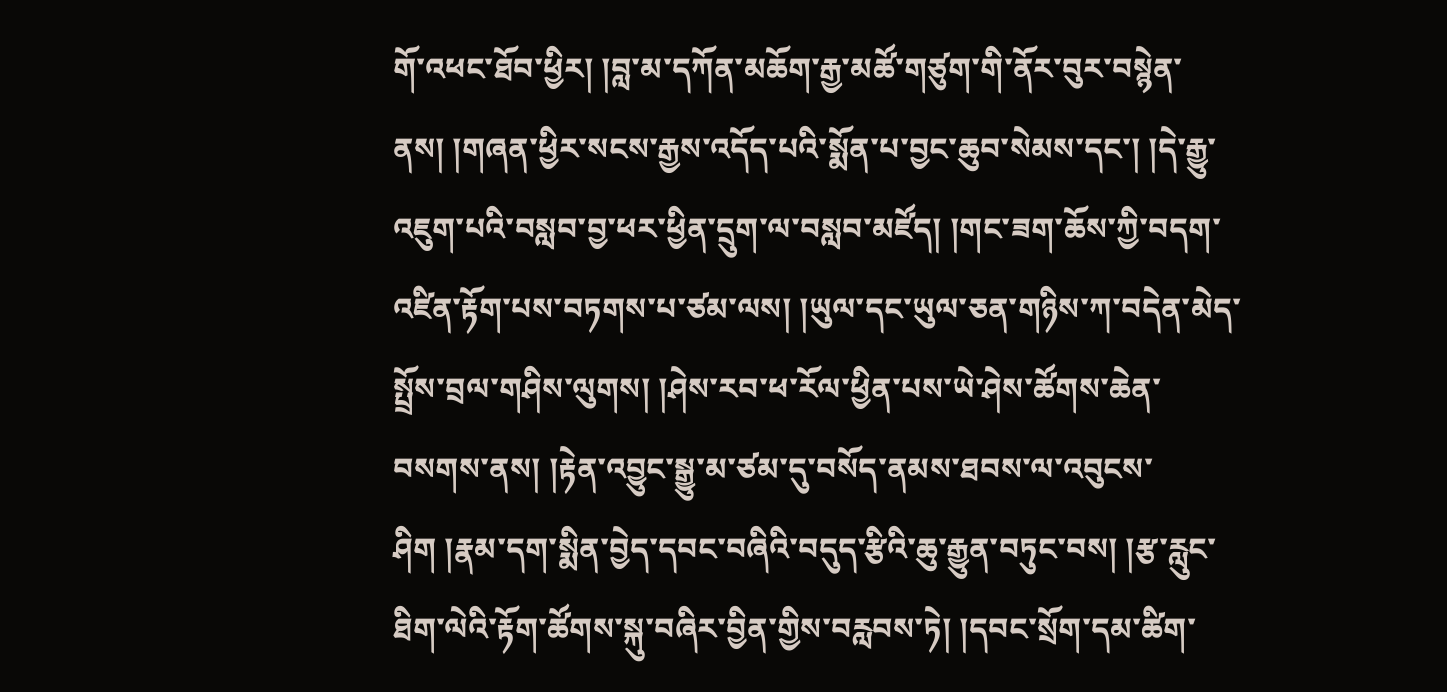གོ་འཕང་ཐོབ་ཕྱིར། །བླ་མ་དཀོན་མཆོག་རྒྱ་མཚོ་གཙུག་གི་ནོར་བུར་བསྙེན་ནས། །གཞན་ཕྱིར་སངས་རྒྱས་འདོད་པའི་སྨོན་པ་བྱང་ཆུབ་སེམས་དང་། །དེ་རྒྱུ་འཇུག་པའི་བསླབ་བྱ་ཕར་ཕྱིན་དྲུག་ལ་བསླབ་མཛོད། །གང་ཟག་ཆོས་ཀྱི་བདག་འཛིན་རྟོག་པས་བཏགས་པ་ཙམ་ལས། །ཡུལ་དང་ཡུལ་ཅན་གཉིས་ཀ་བདེན་མེད་སྤྲོས་བྲལ་གཤིས་ལུགས། །ཤེས་རབ་ཕ་རོལ་ཕྱིན་པས་ཡེ་ཤེས་ཚོགས་ཆེན་བསགས་ནས། །རྟེན་འབྱུང་སྒྱུ་མ་ཙམ་དུ་བསོད་ནམས་ཐབས་ལ་འབུངས་ཤིག །རྣམ་དག་སྨིན་བྱེད་དབང་བཞིའི་བདུད་རྩིའི་ཆུ་རྒྱུན་བཏུང་བས། །རྩ་རླུང་ཐིག་ལེའི་རྟོག་ཚོགས་སྐུ་བཞིར་བྱིན་གྱིས་བརླབས་ཏེ། །དབང་སྲོག་དམ་ཚིག་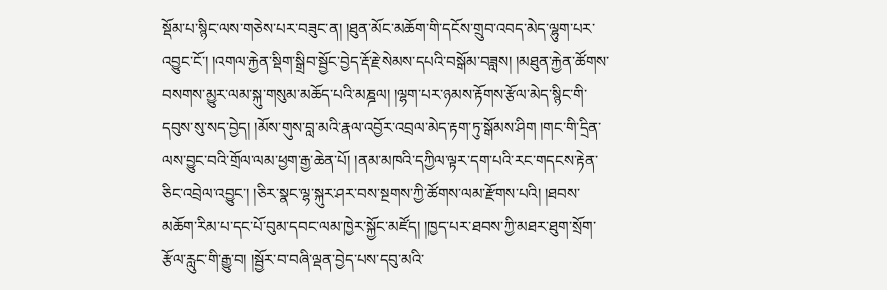སྡོམ་པ་སྙིང་ལས་གཅེས་པར་བཟུང་ན། །ཐུན་མོང་མཆོག་གི་དངོས་གྲུབ་འབད་མེད་ལྷུག་པར་འབྱུང་ངོ་། །འགལ་རྐྱེན་སྡིག་སྒྲིབ་སྦྱོང་བྱེད་རྡོ་རྗེ་སེམས་དཔའི་བསྒོམ་བཟླས། །མཐུན་རྐྱེན་ཚོགས་བསགས་མྱུར་ལམ་སྐུ་གསུམ་མཆོད་པའི་མཎྜལ། །ལྷག་པར་ཉམས་རྟོགས་རྩོལ་མེད་སྙིང་གི་དབུས་སུ་སད་བྱེད། །མོས་གུས་བླ་མའི་རྣལ་འབྱོར་འབྲལ་མེད་རྟག་ཏུ་སྒོམས་ཤིག །གང་གི་དྲིན་ལས་བྱུང་བའི་གྲོལ་ལམ་ཕྱག་རྒྱ་ཆེན་པོ། །ནམ་མཁའི་དཀྱིལ་ལྟར་དག་པའི་རང་གདངས་རྟེན་ཅིང་འབྲེལ་འབྱུང་། །ཅིར་སྣང་ལྷ་སྐུར་ཤར་བས་སྔགས་ཀྱི་ཚོགས་ལམ་རྫོགས་པའི། །ཐབས་མཆོག་རིམ་པ་དང་པོ་བུམ་དབང་ལམ་ཁྱེར་སྐྱོང་མཛོད། །ཁྱད་པར་ཐབས་ཀྱི་མཐར་ཐུག་སྲོག་རྩོལ་རླུང་གི་རྒྱུ་བ། །སྦྱོར་བ་བཞི་ལྡན་བྱེད་པས་དབུ་མའི་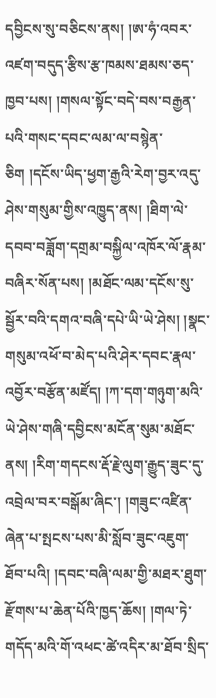དབྱིངས་སུ་བཅིངས་ནས། །ཨ་ཧཾ་འབར་འཛག་བདུད་རྩིས་རྩ་ཁམས་ཐམས་ཅད་ཁྱབ་པས། །གསལ་སྟོང་བདེ་བས་བརྒྱན་པའི་གསང་དབང་ལམ་ལ་བསྙེན་ཅིག །དངོས་ཡིད་ཕྱག་རྒྱའི་རེག་བྱར་འདུ་ཤེས་གསུམ་གྱིས་འཁྱུད་ནས། །ཐིག་ལེ་དབབ་བཟློག་དགྲམ་བསྐྱིལ་འཁོར་ལོ་རྣམ་བཞིར་སོན་པས། །མཐོང་ལམ་དངོས་སུ་སྦྱོར་བའི་དགའ་བཞི་དཔེ་ཡི་ཡེ་ཤེས། །སྣང་གསུམ་འཕོ་བ་མེད་པའི་ཤེར་དབང་རྣལ་འབྱོར་བརྩོན་མཛོད། །ཀ་དག་གཉུག་མའི་ཡེ་ཤེས་གཞི་དབྱིངས་མངོན་སུམ་མཐོང་ནས། །རིག་གདངས་རྡོ་རྗེ་ལུག་རྒྱུད་ཟུང་དུ་འབྲེལ་བར་བསྒོམ་ཞིང་། །གཟུང་འཛིན་ཞེན་པ་སྤངས་པས་མི་སློབ་ཟུང་འཇུག་ཐོབ་པའི། །དབང་བཞི་ལམ་གྱི་མཐར་ཐུག་རྫོགས་པ་ཆེན་པོའི་ཁྱད་ཆོས། །གལ་ཏེ་གདོད་མའི་གོ་འཕང་ཚེ་འདིར་མ་ཐོབ་སྲིད་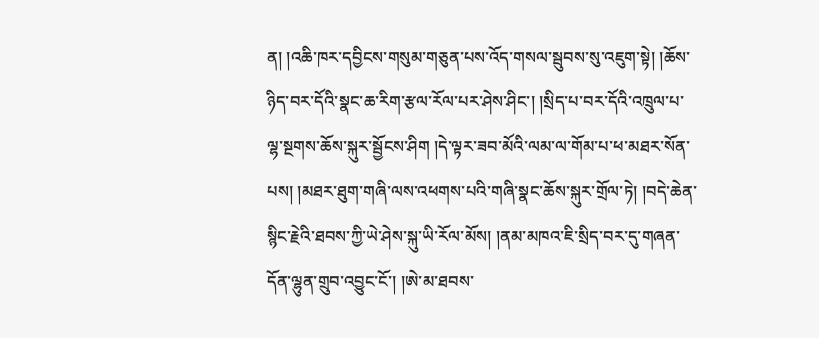ན། །འཆི་ཁར་དབྱིངས་གསུམ་གཅུན་པས་འོད་གསལ་སྦུབས་སུ་འཇུག་སྟེ། །ཆོས་ཉིད་བར་དོའི་སྣང་ཆ་རིག་རྩལ་རོལ་པར་ཤེས་ཤིང་། །སྲིད་པ་བར་དོའི་འཁྲུལ་པ་ལྷ་སྔགས་ཆོས་སྐུར་སྦྱོངས་ཤིག །དེ་ལྟར་ཟབ་མོའི་ལམ་ལ་གོམ་པ་ཕ་མཐར་སོན་པས། །མཐར་ཐུག་གཞི་ལས་འཕགས་པའི་གཞི་སྣང་ཆོས་སྐུར་གྲོལ་ཏེ། །བདེ་ཆེན་སྙིང་རྗེའི་ཐབས་ཀྱི་ཡེ་ཤེས་སྐུ་ཡི་རོལ་མོས། །ནམ་མཁའ་ཇི་སྲིད་བར་དུ་གཞན་དོན་ལྷུན་གྲུབ་འབྱུང་ངོ་། །ཨེ་མ་ཐབས་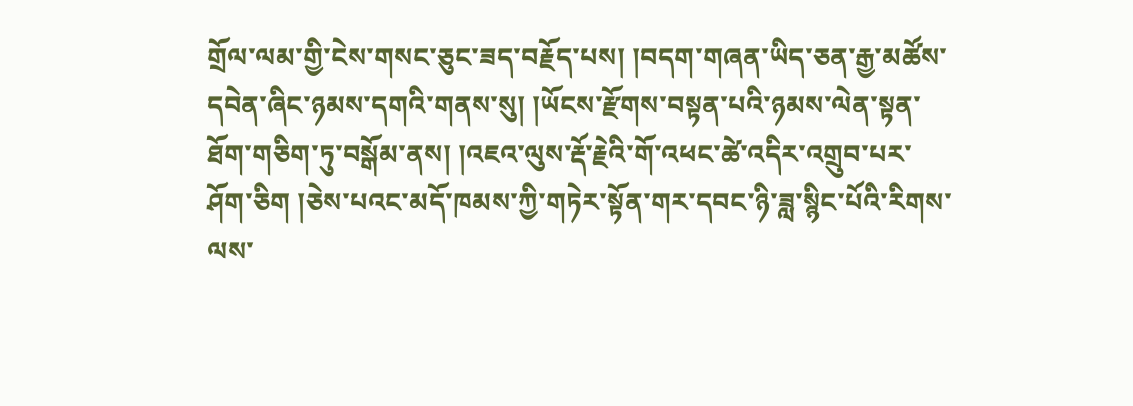གྲོལ་ལམ་གྱི་ངེས་གསང་ཅུང་ཟད་བརྗོད་པས། །བདག་གཞན་ཡིད་ཅན་རྒྱ་མཚོས་དབེན་ཞིང་ཉམས་དགའི་གནས་སུ། །ཡོངས་རྫོགས་བསྟན་པའི་ཉམས་ལེན་སྟན་ཐོག་གཅིག་ཏུ་བསྒོམ་ནས། །འཇའ་ལུས་རྡོ་རྗེའི་གོ་འཕང་ཚེ་འདིར་འགྲུབ་པར་ཤོག་ཅིག །ཅེས་པའང་མདོ་ཁམས་ཀྱི་གཏེར་སྟོན་གར་དབང་ཉི་ཟླ་སྙིང་པོའི་རིགས་ལས་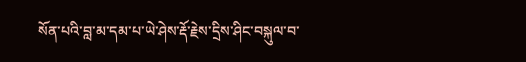སོན་པའི་བླ་མ་དམ་པ་ཡེ་ཤེས་རྡོ་རྗེས་དྲིས་ཤིང་བསྐུལ་བ་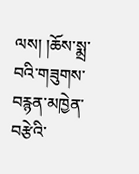ལས། །ཆོས་སྨྲ་བའི་གཟུགས་བརྙན་མཁྱེན་བརྩེའི་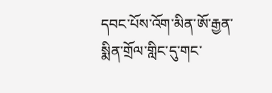དབང་པོས་འོག་མིན་ཨོ་རྒྱན་སྨིན་གྲོལ་གླིང་དུ་གང་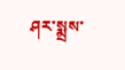ཤར་སྨྲས་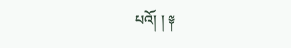པའོ། ། ༈